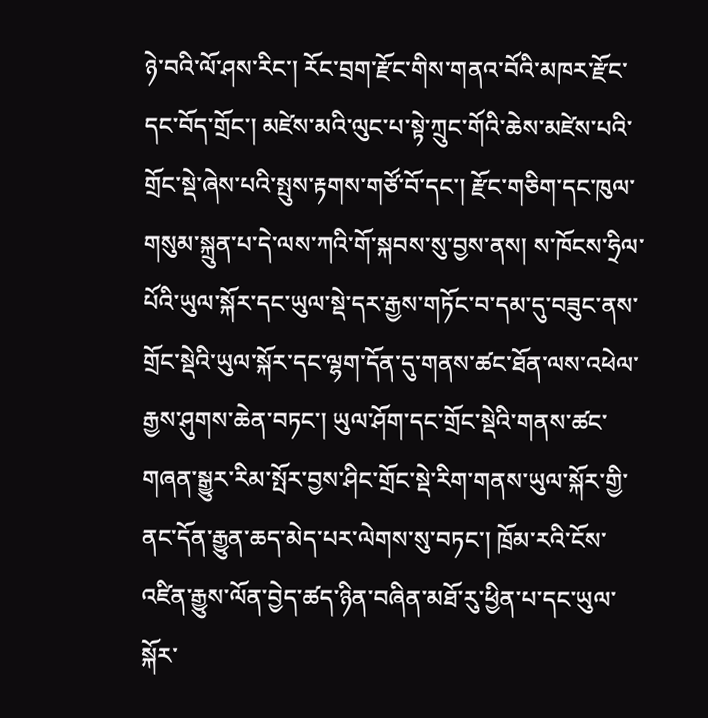ཉེ་བའི་ལོ་ཤས་རིང་། རོང་བྲག་རྫོང་གིས་གནའ་བོའི་མཁར་རྫོང་དང་བོད་གྲོང་། མཛེས་མའི་ལུང་པ་སྟེ་ཀྲུང་གོའི་ཆེས་མཛེས་པའི་གྲོང་སྡེ་ཞེས་པའི་སྤུས་རྟགས་གཙོ་བོ་དང་། རྫོང་གཅིག་དང་ཁུལ་གསུམ་སྐྲུན་པ་དེ་ལས་ཀའི་གོ་སྐབས་སུ་བྱས་ནས། ས་ཁོངས་ཧྲིལ་པོའི་ཡུལ་སྐོར་དང་ཡུལ་སྡེ་དར་རྒྱས་གཏོང་བ་དམ་དུ་བཟུང་ནས་གྲོང་སྡེའི་ཡུལ་སྐོར་དང་ལྷག་དོན་དུ་གནས་ཚང་ཐོན་ལས་འཕེལ་རྒྱས་ཤུགས་ཆེན་བཏང་། ཡུལ་ཤོག་དང་གྲོང་སྡེའི་གནས་ཚང་གཞན་སྒྱུར་རིམ་སྤོར་བྱས་ཤིང་གྲོང་སྡེ་རིག་གནས་ཡུལ་སྐོར་གྱི་ནང་དོན་རྒྱུན་ཆད་མེད་པར་ལེགས་སུ་བཏང་། ཁྲོམ་རའི་ངོས་འཛིན་རྒྱུས་ལོན་བྱེད་ཚད་ཉིན་བཞིན་མཐོ་རུ་ཕྱིན་པ་དང་ཡུལ་སྐོར་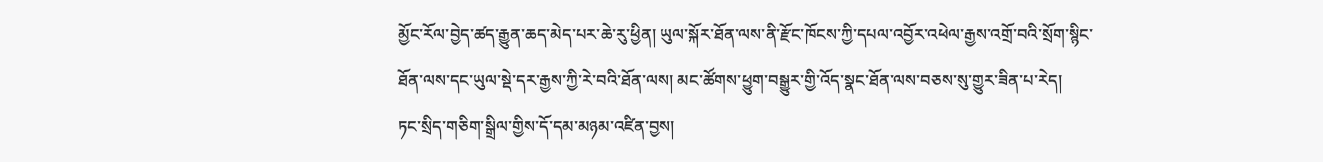མྱོང་རོལ་བྱེད་ཚད་རྒྱུན་ཆད་མེད་པར་ཆེ་རུ་ཕྱིན། ཡུལ་སྐོར་ཐོན་ལས་ནི་རྫོང་ཁོངས་ཀྱི་དཔལ་འབྱོར་འཕེལ་རྒྱས་འགྲོ་བའི་སྲོག་སྙིང་ཐོན་ལས་དང་ཡུལ་སྡེ་དར་རྒྱས་ཀྱི་རེ་བའི་ཐོན་ལས། མང་ཚོགས་ཕྱུག་བསྒྱུར་གྱི་འོད་སྣང་ཐོན་ལས་བཅས་སུ་གྱུར་ཟིན་པ་རེད།
ཏང་སྲིད་གཅིག་སྒྲིལ་གྱིས་དོ་དམ་མཉམ་འཛིན་བྱས།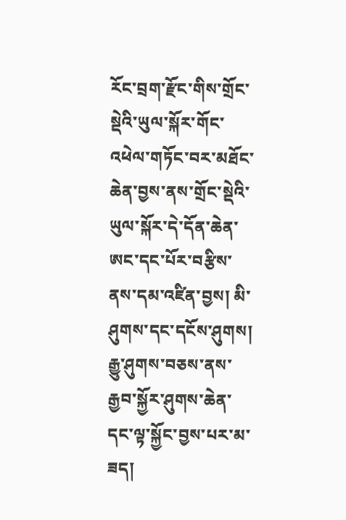རོང་བྲག་རྫོང་གིས་གྲོང་སྡེའི་ཡུལ་སྐོར་གོང་འཕེལ་གཏོང་བར་མཐོང་ཆེན་བྱས་ནས་གྲོང་སྡེའི་ཡུལ་སྐོར་དེ་དོན་ཆེན་ཨང་དང་པོར་བརྩིས་ནས་དམ་འཛིན་བྱས། མི་ཤུགས་དང་དངོས་ཤུགས། རྒྱུ་ཤུགས་བཅས་ནས་རྒྱབ་སྐྱོར་ཤུགས་ཆེན་དང་ལྟ་སྐྱོང་བྱས་པར་མ་ཟད།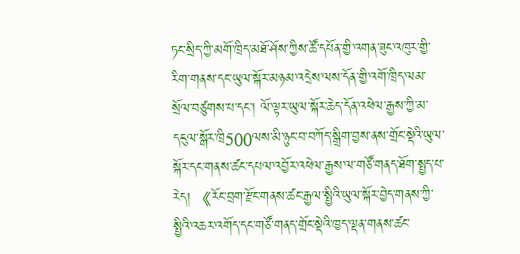ཏང་སྲིད་ཀྱི་མགོ་ཁྲིད་མཐོ་ཤོས་ཀྱིས་ཚོ་དཔོན་གྱི་འགན་ཟུང་འཁུར་གྱི་རིག་གནས་དང་ཡུལ་སྐོར་མཉམ་འདྲེས་ལས་དོན་གྱི་འགོ་ཁྲིད་ལམ་སྲོལ་བཙུགས་པ་དང་། ལོ་ལྟར་ཡུལ་སྐོར་ཆེད་དོན་འཕེལ་རྒྱས་ཀྱི་མ་དངུལ་སྒོར་ཁྲི500ལས་མི་ཉུང་བ་བཀོད་སྒྲིག་བྱས་ནས་གྲོང་སྡེའི་ཡུལ་སྐོར་དང་གནས་ཚང་དཔལ་འབྱོར་འཕེལ་རྒྱས་ལ་གཙོ་གནད་ཐོག་སྤྱད་པ་རེད། 《རོང་བྲག་རྫོང་གནས་ཚང་རྒྱལ་སྤྱིའི་ཡུལ་སྐོར་བྱེད་གནས་ཀྱི་སྤྱིའི་འཆར་འགོད་དང་གཙོ་གནད་གྲོང་སྡེའི་ཁྱད་ལྡན་གནས་ཚང་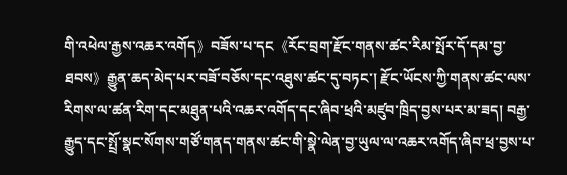གི་འཕེལ་རྒྱས་འཆར་འགོད》བཟོས་པ་དང《རོང་བྲག་རྫོང་གནས་ཚང་རིམ་སྤོར་དོ་དམ་བྱ་ཐབས》རྒྱུན་ཆད་མེད་པར་བཟོ་བཅོས་དང་འཐུས་ཚང་དུ་བཏང་། རྫོང་ཡོངས་ཀྱི་གནས་ཚང་ལས་རིགས་ལ་ཚན་རིག་དང་མཐུན་པའི་འཆར་འགོད་དང་ཞིབ་ཕྲའི་མཛུབ་ཁྲིད་བྱས་པར་མ་ཟད། བརྒྱ་རྒྱུད་དང་སྤྲོ་སྣང་སོགས་གཙོ་གནད་གནས་ཚང་གི་སྣེ་ལེན་བྱ་ཡུལ་ལ་འཆར་འགོད་ཞིབ་ཕྲ་བྱས་པ་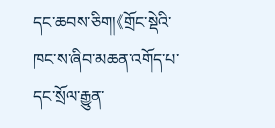དང་ཆབས་ཅིག།《གྲོང་སྡེའི་ཁང་ས་ཞིབ་མཆན་འགོད་པ་དང་སྲོལ་རྒྱུན་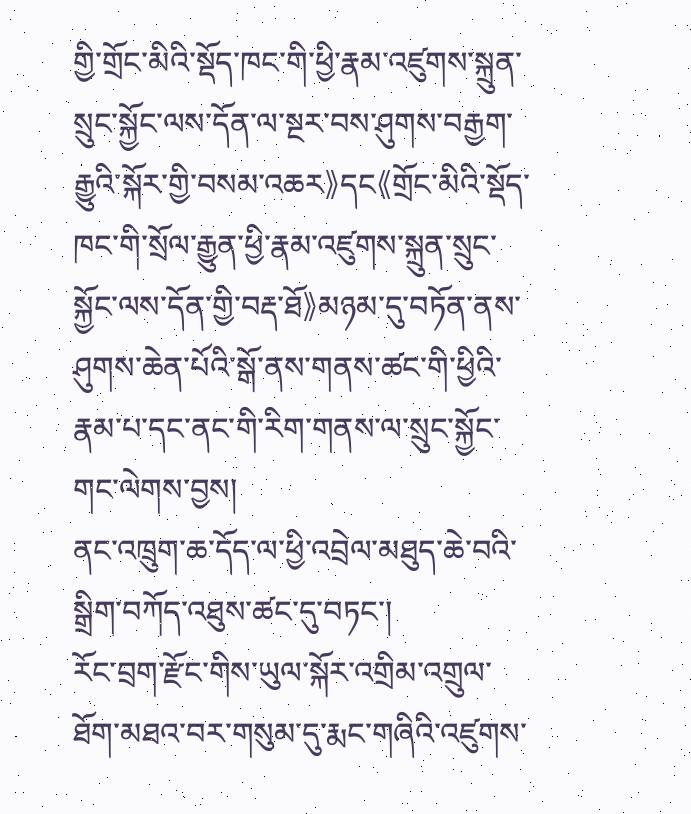གྱི་གྲོང་མིའི་སྡོད་ཁང་གི་ཕྱི་རྣམ་འཛུགས་སྐྲུན་སྲུང་སྐྱོང་ལས་དོན་ལ་སྔར་བས་ཤུགས་བརྒྱག་རྒྱུའི་སྐོར་གྱི་བསམ་འཆར》དང《གྲོང་མིའི་སྡོད་ཁང་གི་སྲོལ་རྒྱུན་ཕྱི་རྣམ་འཛུགས་སྐྲུན་སྲུང་སྐྱོང་ལས་དོན་གྱི་བརྡ་ཐོ》མཉམ་དུ་བཏོན་ནས་ཤུགས་ཆེན་པོའི་སྒོ་ནས་གནས་ཚང་གི་ཕྱིའི་རྣམ་པ་དང་ནང་གི་རིག་གནས་ལ་སྲུང་སྐྱོང་གང་ལེགས་བྱས།
ནང་འཁྲུག་ཆ་དོད་ལ་ཕྱི་འབྲེལ་མཐུད་ཆེ་བའི་སྒྲིག་བཀོད་འཐུས་ཚང་དུ་བཏང་།
རོང་བྲག་རྫོང་གིས་ཡུལ་སྐོར་འགྲིམ་འགྲུལ་ཐོག་མཐའ་བར་གསུམ་དུ་རྨང་གཞིའི་འཛུགས་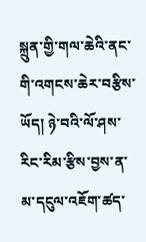སྐྲུན་གྱི་གལ་ཆེའི་ནང་གི་འགངས་ཆེར་བརྩིས་ཡོད། ཉེ་བའི་ལོ་ཤས་རིང་རིམ་རྩིས་བྱས་ན་མ་དངུལ་འཇོག་ཚད་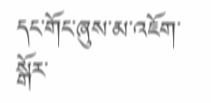དང་གོང་ཞུས་མ་འཇོག་སྒོར་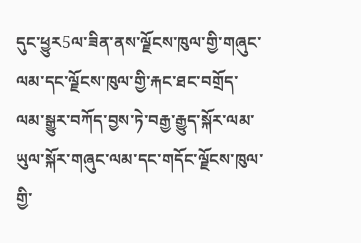དུང་ཕྱུར5ལ་ཟིན་ནས་ལྗོངས་ཁུལ་གྱི་གཞུང་ལམ་དང་ལྗོངས་ཁུལ་གྱི་རྐང་ཐང་བགྲོད་ལམ་སྒྱུར་བཀོད་བྱས་ཏེ་བརྒྱ་རྒྱུད་སྐོར་ལམ་ཡུལ་སྐོར་གཞུང་ལམ་དང་གདོང་ལྗོངས་ཁུལ་གྱི་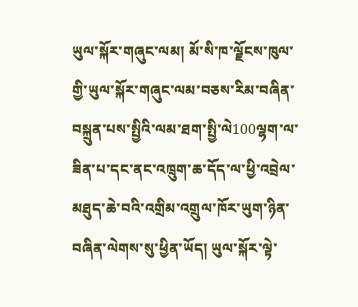ཡུལ་སྐོར་གཞུང་ལམ། མོ་སི་ཁ་ལྗོངས་ཁུལ་གྱི་ཡུལ་སྐོར་གཞུང་ལམ་བཅས་རིམ་བཞིན་བསྐྲུན་པས་སྤྱིའི་ལམ་ཐག་སྤྱི་ལེ100ལྷག་ལ་ཟིན་པ་དང་ནང་འཁྲུག་ཆ་དོད་ལ་ཕྱི་འབྲེལ་མཐུད་ཆེ་བའི་འགྲིམ་འགྲུལ་ཁོར་ཡུག་ཉིན་བཞིན་ལེགས་སུ་ཕྱིན་ཡོད། ཡུལ་སྐོར་ལྟེ་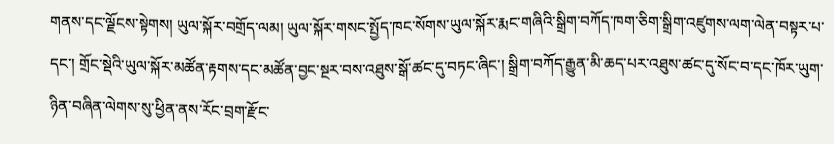གནས་དང་ལྗོངས་སྟེགས། ཡུལ་སྐོར་བགྲོད་ལམ། ཡུལ་སྐོར་གསང་སྤྱོད་ཁང་སོགས་ཡུལ་སྐོར་རྨང་གཞིའི་སྒྲིག་བཀོད་ཁག་ཅིག་སྒྲིག་འཛུགས་ལག་ལེན་བསྟར་པ་དང་། གྲོང་སྡེའི་ཡུལ་སྐོར་མཚོན་རྟགས་དང་མཚོན་བྱང་སྔར་བས་འཐུས་སྒོ་ཚང་དུ་བཏང་ཞིང་། སྒྲིག་བཀོད་རྒྱུན་མི་ཆད་པར་འཐུས་ཚང་དུ་སོང་བ་དང་ཁོར་ཡུག་ཉིན་བཞིན་ལེགས་སུ་ཕྱིན་ནས་རོང་བྲག་རྫོང་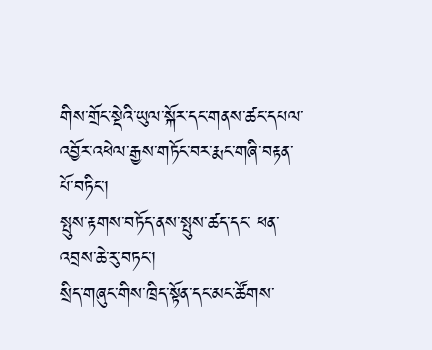གིས་གྲོང་སྡེའི་ཡུལ་སྐོར་དང་གནས་ཚང་དཔལ་འབྱོར་འཕེལ་རྒྱས་གཏོང་བར་རྨང་གཞི་བརྟན་པོ་བཏིང་།
སྤུས་རྟགས་བཏོད་ནས་སྤུས་ཚད་དང་ ཕན་འབྲས་ཆེ་རུ་བཏང་།
སྲིད་གཞུང་གིས་ཁྲིད་སྟོན་དང་མང་ཚོགས་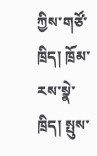ཀྱིས་གཙོ་ཁྲིད། ཁྲོམ་རས་སྣེ་ཁྲིད། སྤུས་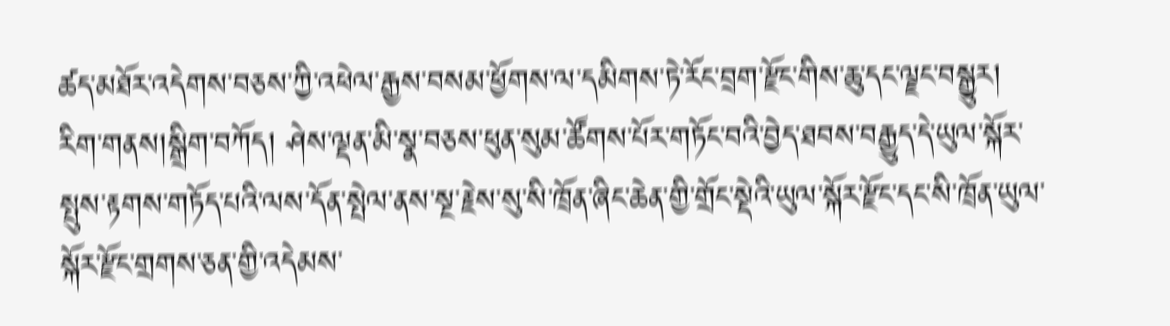ཚད་མཐོར་འདེགས་བཅས་ཀྱི་འཕེལ་རྒྱས་བསམ་ཕྱོགས་ལ་དམིགས་ཏེ་རོང་བྲག་རྫོང་གིས་ཆུ་དང་ལྗང་བསྒྱུར། རིག་གནས།སྒྲིག་བཀོད། ཤེས་ལྡན་མི་སྣ་བཅས་ཕུན་སུམ་ཚོགས་པོར་གཏོང་བའི་བྱེད་ཐབས་བརྒྱུད་དེ་ཡུལ་སྐོར་སྤུས་རྟགས་གཏོད་པའི་ལས་དོན་སྤེལ་ནས་སྔ་རྗེས་སུ་སི་ཁྲོན་ཞིང་ཆེན་གྱི་གྲོང་སྡེའི་ཡུལ་སྐོར་རྫོང་དང་སི་ཁྲོན་ཡུལ་སྐོར་རྫོང་གྲགས་ཅན་གྱི་འདེམས་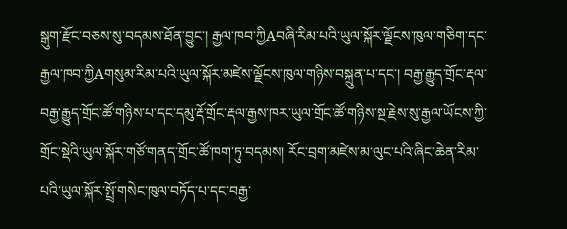སྒུག་རྫོང་བཅས་སུ་བདམས་ཐོན་བྱུང་། རྒྱལ་ཁབ་ཀྱིAབཞི་རིམ་པའི་ཡུལ་སྐོར་ལྗོངས་ཁུལ་གཅིག་དང་རྒྱལ་ཁབ་ཀྱིAགསུམ་རིམ་པའི་ཡུལ་སྐོར་མཛེས་ལྗོངས་ཁུལ་གཉིས་བསྐྲུན་པ་དང་། བརྒྱ་རྒྱུད་གྲོང་རྡལ་བརྒྱ་རྒྱུད་གྲོང་ཚོ་གཉིས་པ་དང་དམུ་རྡོ་གྲོང་རྡལ་རྒྱས་ཁར་ཡུལ་གྲོང་ཚོ་གཉིས་སྔ་རྗེས་སུ་རྒྱལ་ཡོངས་ཀྱི་གྲོང་སྡེའི་ཡུལ་སྐོར་གཙོ་གནད་གྲོང་ཚོ་ཁག་ཏུ་བདམས། རོང་བྲག་མཛེས་མ་ལུང་པའི་ཞིང་ཆེན་རིམ་པའི་ཡུལ་སྐོར་སྤྲོ་གསེང་ཁུལ་བཏོད་པ་དང་བརྒྱ་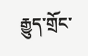རྒྱུད་གྲོང་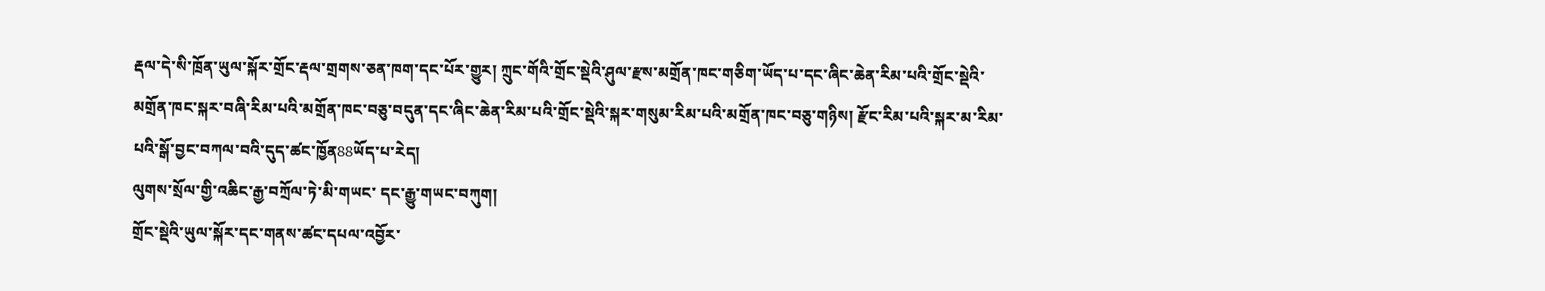རྡལ་དེ་སི་ཁྲོན་ཡུལ་སྐོར་གྲོང་རྡལ་གྲགས་ཅན་ཁག་དང་པོར་གྱུར། ཀྲུང་གོའི་གྲོང་སྡེའི་ཤུལ་རྫས་མགྲོན་ཁང་གཅིག་ཡོད་པ་དང་ཞིང་ཆེན་རིམ་པའི་གྲོང་སྡེའི་མགྲོན་ཁང་སྐར་བཞི་རིམ་པའི་མགྲོན་ཁང་བཅུ་བདུན་དང་ཞིང་ཆེན་རིམ་པའི་གྲོང་སྡེའི་སྐར་གསུམ་རིམ་པའི་མགྲོན་ཁང་བཅུ་གཉིས། རྫོང་རིམ་པའི་སྐར་མ་རིམ་པའི་སྒོ་བྱང་བཀལ་བའི་དུད་ཚང་ཁྱོན88ཡོད་པ་རེད།
ལུགས་སྲོལ་གྱི་འཆིང་རྒྱ་བཀྲོལ་ཏེ་མི་གཡང་ དང་རྒྱུ་གཡང་བཀུག།
གྲོང་སྡེའི་ཡུལ་སྐོར་དང་གནས་ཚང་དཔལ་འབྱོར་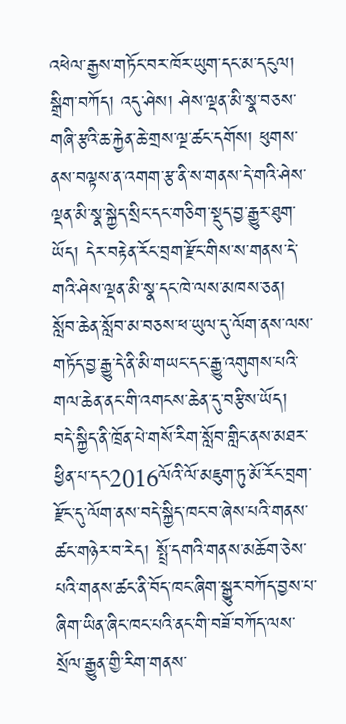འཕེལ་རྒྱས་གཏོང་བར་ཁོར་ཡུག་དང་མ་དངུལ། སྒྲིག་བཀོད། འདུ་ཤེས། ཤེས་ལྡན་མི་སྣ་བཅས་གཞི་རྩའི་ཆ་རྐྱེན་ཆེ་གྲས་ལྔ་ཚང་དགོས། ཕུགས་ནས་བལྟས་ན་འགག་རྩ་ནི་ས་གནས་དེ་གའི་ཤེས་ལྡན་མི་སྣ་སྐྱེད་སྲིང་དང་གཅིག་སྡུད་བྱ་རྒྱུར་ཐུག་ཡོད། དེར་བརྟེན་རོང་བྲག་རྫོང་གིས་ས་གནས་དེ་གའི་ཤེས་ལྡན་མི་སྣ་དང་ཁེ་ལས་མཁས་ཅན། སློབ་ཆེན་སློབ་མ་བཅས་ཕ་ཡུལ་དུ་ལོག་ནས་ལས་གཏོད་བྱ་རྒྱུ་དེ་ནི་མི་གཡང་དང་རྒྱུ་འགུགས་པའི་གལ་ཆེན་ནང་གི་འགངས་ཆེན་དུ་བརྩིས་ཡོད།
བདེ་སྐྱིད་ནི་ཁྲོན་པེ་གསོ་རིག་སློབ་གླིང་ནས་མཐར་ཕྱིན་པ་དང2016ལོའི་ལོ་མཇུག་ཏུ་མོ་རོང་བྲག་རྫོང་དུ་ལོག་ནས་བདེ་སྐྱིད་ཁང་བ་ཞེས་པའི་གནས་ཚང་གཉེར་བ་རེད། སྤྲོ་དགའི་གནས་མཆོག་ཅེས་པའི་གནས་ཚང་ནི་བོད་ཁང་ཞིག་སྒྱུར་བཀོད་བྱས་པ་ཞིག་ཡིན་ཞིང་ཁང་པའི་ནང་གི་བཟོ་བཀོད་ལས་སྲོལ་རྒྱུན་གྱི་རིག་གནས་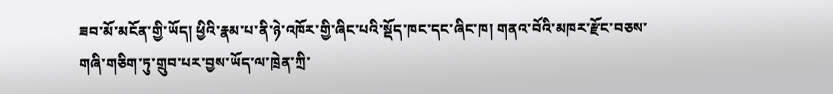ཟབ་མོ་མངོན་གྱི་ཡོད། ཕྱིའི་རྣམ་པ་ནི་ཉེ་འཁོར་གྱི་ཞིང་པའི་སྡོད་ཁང་དང་ཞིང་ཁ། གནའ་བོའི་མཁར་རྫོང་བཅས་གཞི་གཅིག་ཏུ་གྲུབ་པར་བྱས་ཡོད་ལ་ཁྲེན་ཀྲི་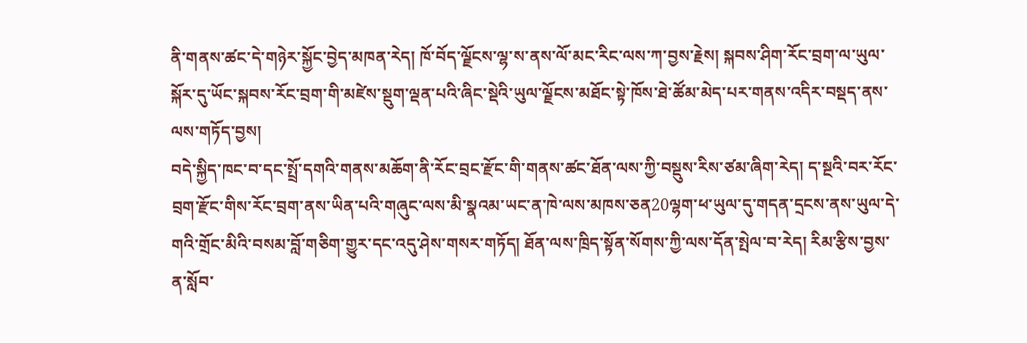ནི་གནས་ཚང་དེ་གཉེར་སྐྱོང་བྱེད་མཁན་རེད། ཁོ་བོད་ལྗོངས་ལྷ་ས་ནས་ལོ་མང་རིང་ལས་ཀ་བྱས་རྗེས། སྐབས་ཤིག་རོང་བྲག་ལ་ཡུལ་སྐོར་དུ་ཡོང་སྐབས་རོང་བྲག་གི་མཛེས་སྡུག་ལྡན་པའི་ཞིང་སྡེའི་ཡུལ་ལྗོངས་མཐོང་སྟེ་ཁོས་ཐེ་ཚོམ་མེད་པར་གནས་འདིར་བསྡད་ནས་ལས་གཏོད་བྱས།
བདེ་སྐྱིད་ཁང་བ་དང་སྤྲོ་དགའི་གནས་མཆོག་ནི་རོང་བྲང་རྫོང་གི་གནས་ཚང་ཐོན་ལས་ཀྱི་བསྡུས་རིས་ཙམ་ཞིག་རེད། ད་སྔའི་བར་རོང་བྲག་རྫོང་གིས་རོང་བྲག་ནས་ཡིན་པའི་གཞུང་ལས་མི་སྣའམ་ཡང་ན་ཁེ་ལས་མཁས་ཅན20ལྷག་ཕ་ཡུལ་དུ་གདན་དྲངས་ནས་ཡུལ་དེ་གའི་གྲོང་མིའི་བསམ་བློ་གཅིག་གྱུར་དང་འདུ་ཤེས་གསར་གཏོད། ཐོན་ལས་ཁྲིད་སྟོན་སོགས་ཀྱི་ལས་དོན་སྤེལ་བ་རེད། རིམ་རྩིས་བྱས་ན་སློབ་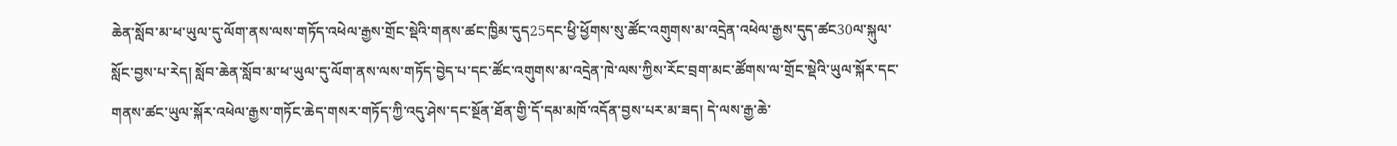ཆེན་སློབ་མ་ཕ་ཡུལ་དུ་ལོག་ནས་ལས་གཏོད་འཕེལ་རྒྱས་གྲོང་སྡེའི་གནས་ཚང་ཁྱིམ་དུད25དང་ཕྱི་ཕྱོགས་སུ་ཚོང་འགུགས་མ་འདྲེན་འཕེལ་རྒྱས་དུད་ཚང30ལ་སྐུལ་སློང་བྱས་པ་རེད། སློབ་ཆེན་སློབ་མ་ཕ་ཡུལ་དུ་ལོག་ནས་ལས་གཏོད་བྱེད་པ་དང་ཚོང་འགུགས་མ་འདྲེན་ཁེ་ལས་ཀྱིས་རོང་བྲག་མང་ཚོགས་ལ་གྲོང་སྡེའི་ཡུལ་སྐོར་དང་གནས་ཚང་ཡུལ་སྐོར་འཕེལ་རྒྱས་གཏོང་ཆེད་གསར་གཏོད་ཀྱི་འདུ་ཤེས་དང་སྔོན་ཐོན་གྱི་དོ་དམ་མཁོ་འདོན་བྱས་པར་མ་ཟད། དེ་ལས་རྒྱ་ཆེ་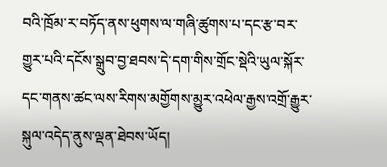བའི་ཁྲོམ་ར་བཏོད་ནས་ཕུགས་ལ་གཞི་ཚུགས་པ་དང་རྩ་བར་གྱུར་པའི་དངོས་སྒྲུབ་བྱ་ཐབས་དེ་དག་གིས་གྲོང་སྡེའི་ཡུལ་སྐོར་དང་གནས་ཚང་ལས་རིགས་མགྱོགས་མྱུར་འཕེལ་རྒྱས་འགྲོ་རྒྱུར་སྐུལ་འདེད་ནུས་ལྡན་ཐེབས་ཡོད།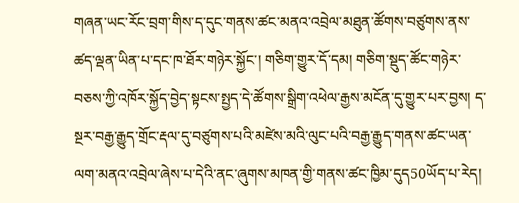གཞན་ཡང་རོང་བྲག་གིས་ད་དུང་གནས་ཚང་མནའ་འབྲེལ་མཐུན་ཚོགས་བཙུགས་ནས་ཚད་ལྡན་ཡིན་པ་དང་ཁ་ཐོར་གཉེར་སྐྱོང་། གཅིག་གྱུར་དོ་དམ། གཅིག་སྡུད་ཚོང་གཉེར་བཅས་ཀྱི་འཁོར་སྐྱོད་བྱེད་སྟངས་སྤྱད་དེ་ཚོགས་སྒྲིག་འཕེལ་རྒྱས་མངོན་དུ་གྱུར་པར་བྱས། ད་སྔར་བརྒྱ་རྒྱུད་གྲོང་རྡལ་དུ་བཙུགས་པའི་མཛེས་མའི་ལུང་པའི་བརྒྱ་རྒྱུད་གནས་ཚང་ཡན་ལག་མནའ་འབྲེལ་ཞེས་པ་དེའི་ནང་ཞུགས་མཁན་གྱི་གནས་ཚང་ཁྱིམ་དུད50ཡོད་པ་རེད།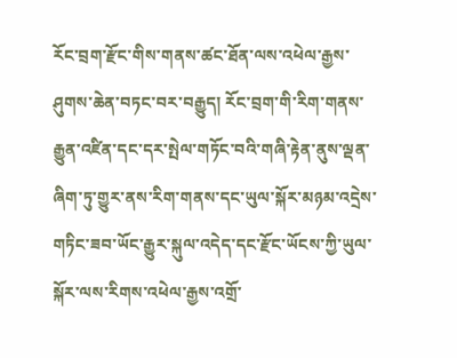རོང་བྲག་རྫོང་གིས་གནས་ཚང་ཐོན་ལས་འཕེལ་རྒྱས་ཤུགས་ཆེན་བཏང་བར་བརྒྱུད། རོང་བྲག་གི་རིག་གནས་རྒྱུན་འཛིན་དང་དར་སྤེལ་གཏོང་བའི་གཞི་རྟེན་ནུས་ལྡན་ཞིག་ཏུ་གྱུར་ནས་རིག་གནས་དང་ཡུལ་སྐོར་མཉམ་འདྲེས་གཏིང་ཟབ་ཡོང་རྒྱུར་སྐུལ་འདེད་དང་རྫོང་ཡོངས་ཀྱི་ཡུལ་སྐོར་ལས་རིགས་འཕེལ་རྒྱས་འགྲོ་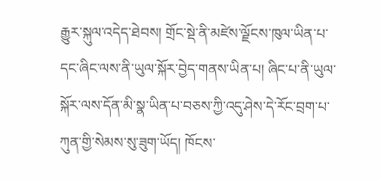རྒྱུར་སྐུལ་འདེད་ཐེབས། གྲོང་སྡེ་ནི་མཛེས་ལྗོངས་ཁུལ་ཡིན་པ་དང་ཞིང་ལས་ནི་ཡུལ་སྐོར་བྱེད་གནས་ཡིན་པ། ཞིང་པ་ནི་ཡུལ་སྐོར་ལས་དོན་མི་སྣ་ཡིན་པ་བཅས་ཀྱི་འདུ་ཤེས་དེ་རོང་བྲག་པ་ཀུན་གྱི་སེམས་སུ་ཟུག་ཡོད། ཁོངས་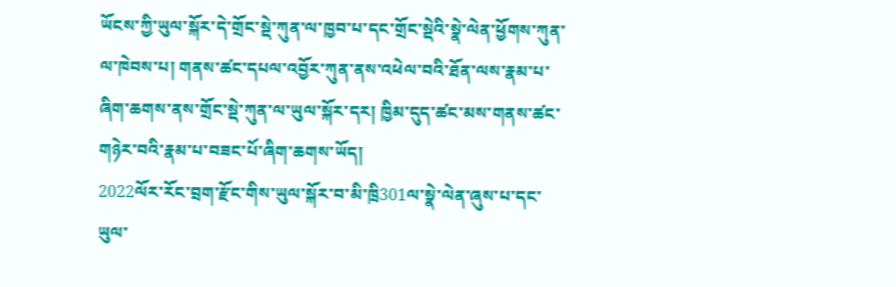ཡོངས་ཀྱི་ཡུལ་སྐོར་དེ་གྲོང་སྡེ་ཀུན་ལ་ཁྱབ་པ་དང་གྲོང་སྡེའི་སྣེ་ལེན་ཕྱོགས་ཀུན་ལ་ཁེབས་པ། གནས་ཚང་དཔལ་འབྱོར་ཀུན་ནས་འཕེལ་བའི་ཐོན་ལས་རྣམ་པ་ཞིག་ཆགས་ནས་གྲོང་སྡེ་ཀུན་ལ་ཡུལ་སྐོར་དར། ཁྱིམ་དུད་ཚང་མས་གནས་ཚང་གཉེར་བའི་རྣམ་པ་བཟང་པོ་ཞིག་ཆགས་ཡོད།
2022ལོར་རོང་བྲག་རྫོང་གིས་ཡུལ་སྐོར་བ་མི་ཁྲི301ལ་སྣེ་ལེན་ཞུས་པ་དང་ཡུལ་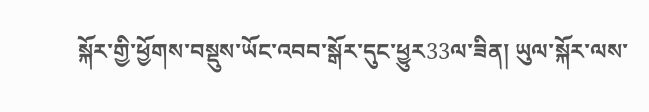སྐོར་གྱི་ཕྱོགས་བསྡུས་ཡོང་འབབ་སྒོར་དུང་ཕྱུར33ལ་ཟིན། ཡུལ་སྐོར་ལས་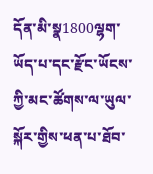དོན་མི་སྣ1800ལྷག་ཡོད་པ་དང་རྫོང་ཡོངས་ཀྱི་མང་ཚོགས་ལ་ཡུལ་སྐོར་གྱིས་ཕན་པ་ཐོབ་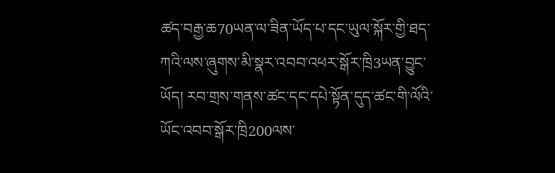ཚད་བརྒྱ་ཆ70ཡན་ལ་ཟིན་ཡོད་པ་དང་ཡུལ་སྐོར་གྱི་ཐད་ཀའི་ལས་ཞུགས་མི་སྣར་འབབ་འཕར་སྒོར་ཁྲི3ཡན་བྱུང་ཡོད། རབ་གྲས་གནས་ཚང་དང་དཔེ་སྟོན་དུད་ཚང་གི་ལོའི་ཡོང་འབབ་སྒོར་ཁྲི200ལས་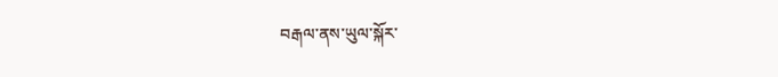བརྒལ་ནས་ཡུལ་སྐོར་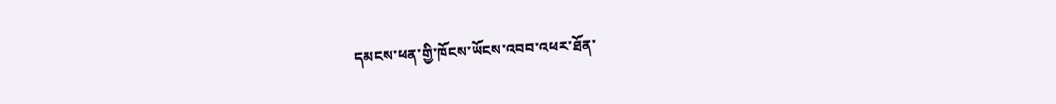དམངས་ཕན་གྱི་ཁོངས་ཡོངས་འབབ་འཕར་ཐོན་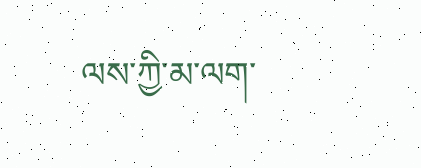ལས་ཀྱི་མ་ལག་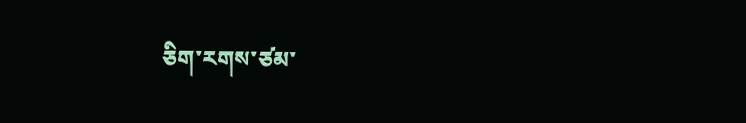ཅིག་རགས་ཙམ་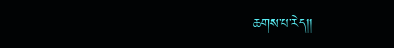ཆགས་པ་རེད།།